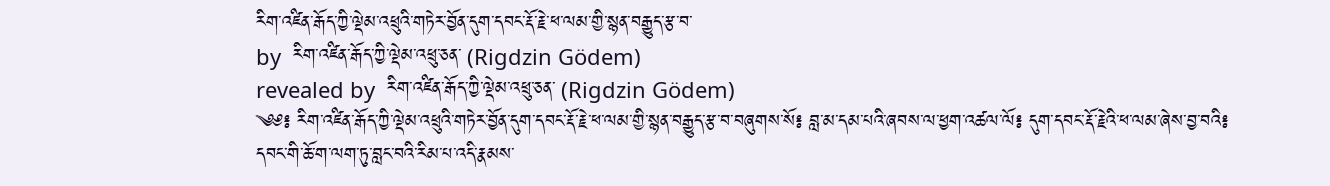རིག་འཛིན་རྒོད་ཀྱི་ལྡེམ་འཕྲུའི་གཏེར་བྱོན་དུག་དབང་རྡོ་རྗེ་ཕ་ལམ་གྱི་སྙན་བརྒྱུད་རྩ་བ་
by  རིག་འཛིན་རྒོད་ཀྱི་ལྡེམ་འཕྲུ་ཅན་ (Rigdzin Gödem)
revealed by  རིག་འཛིན་རྒོད་ཀྱི་ལྡེམ་འཕྲུ་ཅན་ (Rigdzin Gödem)
༄༅༔ རིག་འཛིན་རྒོད་ཀྱི་ལྡེམ་འཕྲུའི་གཏེར་བྱོན་དུག་དབང་རྡོ་རྗེ་ཕ་ལམ་གྱི་སྙན་བརྒྱུད་རྩ་བ་བཞུགས་སོ༔ བླ་མ་དམ་པའི་ཞབས་ལ་ཕྱག་འཚལ་ལོ༔ དུག་དབང་རྡོ་རྗེའི་ཕ་ལམ་ཞེས་བྱ་བའི༔ དབང་གི་ཆོ་ག་ལག་ཏུ་བླང་བའི་རིམ་པ་འདི་རྣམས་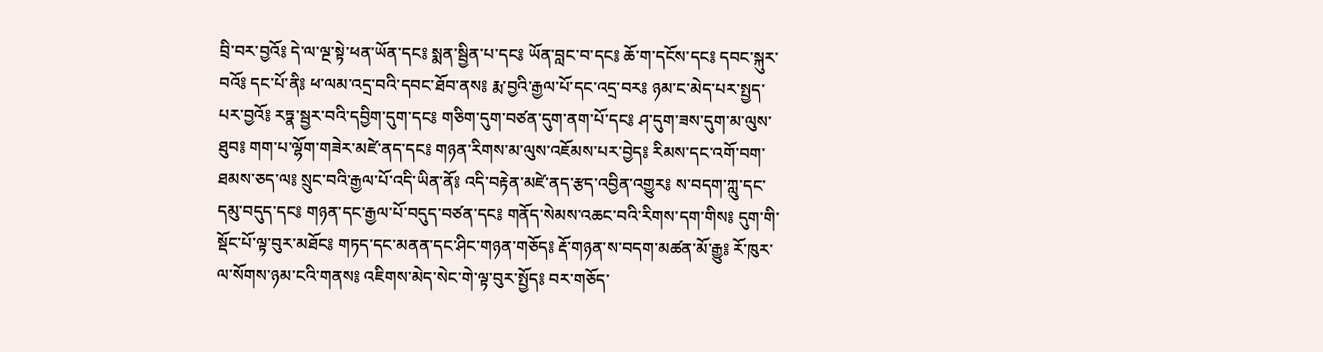བྲི་བར་བྱའོ༔ དེ་ལ་ལྔ་སྟེ་ཕན་ཡོན་དང༔ སྨན་སྦྱིན་པ་དང༔ ཡོན་བླང་བ་དང༔ ཆོ་ག་དངོས་དང༔ དབང་སྐུར་བའོ༔ དང་པོ་ནི༔ ཕ་ལམ་འདྲ་བའི་དབང་ཐོབ་ནས༔ རྨ་བྱའི་རྒྱལ་པོ་དང་འདྲ་བར༔ ཉམ་ང་མེད་པར་སྤྱད་པར་བྱའོ༔ རཏྣ་སྦྱར་བའི་དབྱིག་དུག་དང༔ གཅིག་དུག་བཙན་དུག་ནག་པོ་དང༔ ཤ་དུག་ཟས་དུག་མ་ལུས་ཐུབ༔ གག་པ་ལྷོག་གཟེར་མཛེ་ནད་དང༔ གཉན་རིགས་མ་ལུས་འཇོམས་པར་བྱེད༔ རིམས་དང་འགོ་བག་ཐམས་ཅད་ལ༔ སྲུང་བའི་རྒྱལ་པོ་འདི་ཡིན་ནོ༔ འདི་བརྟེན་མཛེ་ནད་རྩད་འབྱིན་འགྱུར༔ ས་བདག་ཀླུ་དང་དམུ་བདུད་དང༔ གཉན་དང་རྒྱལ་པོ་བདུད་བཙན་དང༔ གནོད་སེམས་འཆང་བའི་རིགས་དག་གིས༔ དུག་གི་སྡོང་པོ་ལྟ་བུར་མཐོང༔ གཏད་དང་མནན་དང་ཤིང་གཉན་གཅོད༔ རྡོ་གཉན་ས་བདག་མཚན་མོ་རྒྱུ༔ རོ་ཁུར་ལ་སོགས་ཉམ་ངའི་གནས༔ འཇིགས་མེད་སེང་གེ་ལྟ་བུར་སྤྱོད༔ བར་གཅོད་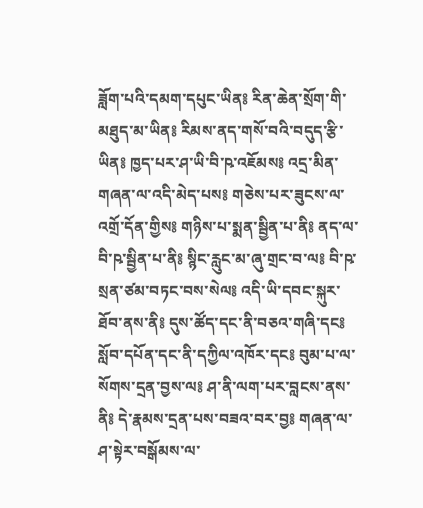ཟློག་པའི་དམག་དཔུང་ཡིན༔ རིན་ཆེན་སྲོག་གི་མཐུད་མ་ཡིན༔ རིམས་ནད་གསོ་བའི་བདུད་རྩི་ཡིན༔ ཁྱད་པར་ཤ་ཡི་བི་ཥ་འཇོམས༔ འདྲ་མིན་གཞན་ལ་འདི་མེད་པས༔ གཅེས་པར་ཟུངས་ལ་འགྲོ་དོན་གྱིས༔ གཉིས་པ་སྨན་སྦྱིན་པ་ནི༔ ནད་ལ་བི་ཥ་སྦྱིན་པ་ནི༔ སྙིང་རླུང་མ་ཞུ་གྲང་བ་ལ༔ བི་ཥ་སྲན་ཙམ་བཏང་བས་སེལ༔ འདི་ཡི་དབང་སྐུར་ཐོབ་ནས་ནི༔ དུས་ཚོད་དང་ནི་བཅའ་གཞི་དང༔ སློབ་དཔོན་དང་ནི་དཀྱིལ་འཁོར་དང༔ བུམ་པ་ལ་སོགས་དྲན་བྱས་ལ༔ ཤ་ནི་ལག་པར་བླངས་ནས་ནི༔ དེ་རྣམས་དྲན་པས་བཟའ་བར་བྱ༔ གཞན་ལ་ཤ་སྟེར་བསྒོམས་ལ་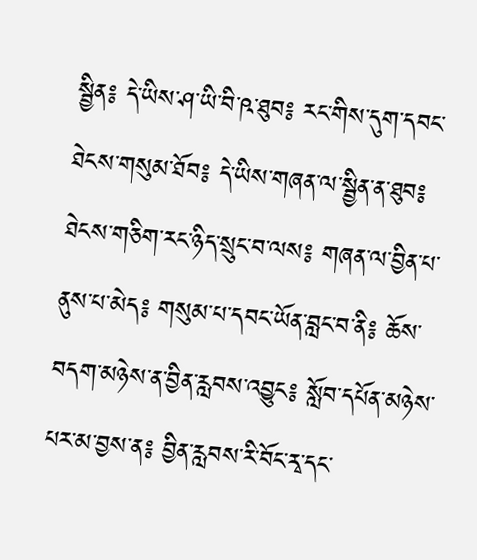སྦྱིན༔ དེ་ཡིས་ཤ་ཡི་བི་ཥ་ཐུབ༔ རང་གིས་དུག་དབང་ཐེངས་གསུམ་ཐོབ༔ དེ་ཡིས་གཞན་ལ་སྦྱིན་ན་ཐུབ༔ ཐེངས་གཅིག་རང་ཉིད་སྲུང་བ་ལས༔ གཞན་ལ་བྱིན་པ་ནུས་པ་མེད༔ གསུམ་པ་དབང་ཡོན་བླང་བ་ནི༔ ཆོས་བདག་མཉེས་ན་བྱིན་རླབས་འབྱུང༔ སློབ་དཔོན་མཉེས་པར་མ་བྱས་ན༔ བྱིན་རླབས་རི་བོང་རྭ་དང་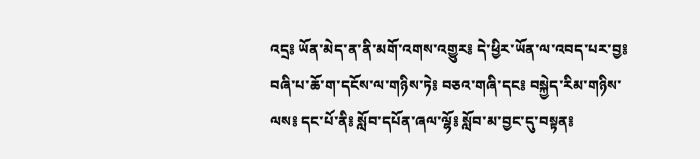འདྲ༔ ཡོན་མེད་ན་ནི་མགོ་འགས་འགྱུར༔ དེ་ཕྱིར་ཡོན་ལ་འབད་པར་བྱ༔ བཞི་པ་ཆོ་ག་དངོས་ལ་གཉིས་ཏེ༔ བཅའ་གཞི་དང༔ བསྐྱེད་རིམ་གཉིས་ལས༔ དང་པོ་ནི༔ སློབ་དཔོན་ཞལ་ལྷོ༔ སློབ་མ་བྱང་དུ་བསྟན༔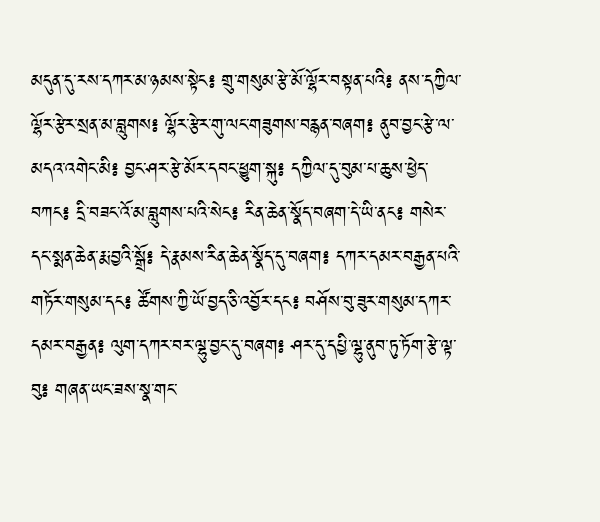མདུན་དུ་རས་དཀར་མ་ཉམས་སྟེང༔ གྲུ་གསུམ་རྩེ་མོ་ལྷོར་བསྟན་པའི༔ ནས་དཀྱིལ་ལྷོར་རྩེར་སྲན་མ་བླུགས༔ ལྷོར་རྩེར་གུ་ལང་གཟུགས་བརྙན་བཞག༔ ནུབ་བྱང་རྩེ་ལ་མདའ་འགེང་མི༔ བྱང་ཤར་རྩེ་མོར་དབང་ཕྱུག་སྐུ༔ དཀྱིལ་དུ་བུམ་པ་ཆུས་ཕྱེད་བཀང༔ དྲི་བཟང་འོ་མ་བླུགས་པའི་སེང༔ རིན་ཆེན་སྣོད་བཞག་དེ་ཡི་ནང༔ གསེར་དང་སྨན་ཆེན་རྨ་བྱའི་སྒྲོ༔ དེ་རྣམས་རིན་ཆེན་སྣོད་དུ་བཞག༔ དཀར་དམར་བརྒྱན་པའི་གཏོར་གསུམ་དང༔ ཚོགས་ཀྱི་ཡོ་བྱད་ཅི་འབྱོར་དང༔ བཤོས་བུ་ཟུར་གསུམ་དཀར་དམར་བརྒྱན༔ ལུག་དཀར་བར་ལྷུ་བྱང་དུ་བཞག༔ ཤར་དུ་དཔྱི་ལྷུ་ནུབ་ཏུ་ཏོག་རྩེ་ལྟ་བུ༔ གཞན་ཡང་ཟས་སྣ་གང་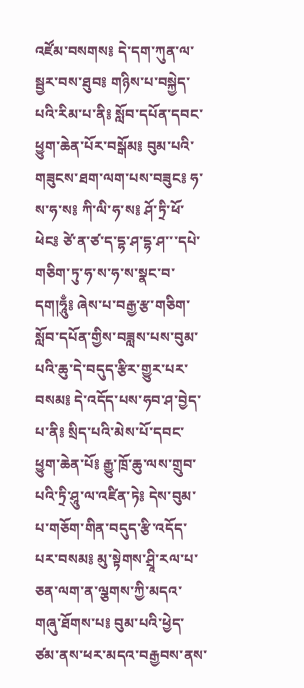འཛོམ་བསགས༔ དེ་དག་ཀུན་ལ་སྦྱར་བས་ཐུབ༔ གཉིས་པ་བསྐྱེད་པའི་རིམ་པ་ནི༔ སློབ་དཔོན་དབང་ཕྱུག་ཆེན་པོར་བསྒོམ༔ བུམ་པའི་གཟུངས་ཐག་ལག་པས་བཟུང༔ ཧ་ས་ཧ་ས༔ ཀི་ལི་ཧ་ས༔ ཤོ་ཏྲི་ཕོ་ཕེང༔ ཙེ་ན་ཙ་ད་དྷ་ཤ་དྷ་ཤ་་་དཔེ་གཅིག་ཏུ་ཧ་ས་ཧ་ས་སྣང་བ་དག།ཧཱུྃ༔ ཞེས་པ་བརྒྱ་རྩ་གཅིག་སློབ་དཔོན་གྱིས་བཟླས་པས་བུམ་པའི་ཆུ་དེ་བདུད་རྩིར་གྱུར་པར་བསམ༔ དེ་འདོད་པས་ཧབ་ཤ་བྱེད་པ་ནི༔ སྲིད་པའི་མེས་པོ་དབང་ཕྱུག་ཆེན་པོ༔ རྒྱུ་ཁྲོ་ཆུ་ལས་གྲུབ་པའི་ཏྲི་ཤཱུ་ལ་འཛིན་ཏེ༔ དེས་བུམ་པ་གཅོག་གིན་བདུད་རྩི་འདོད་པར་བསམ༔ མུ་སྟེགས་ཤྲཱི་རལ་པ་ཅན་ལག་ན་ལྕགས་ཀྱི་མདའ་གཞུ་ཐོགས་པ༔ བུམ་པའི་ཕྱེད་ཙམ་ནས་ཕར་མདའ་བརྒྱབས་ནས་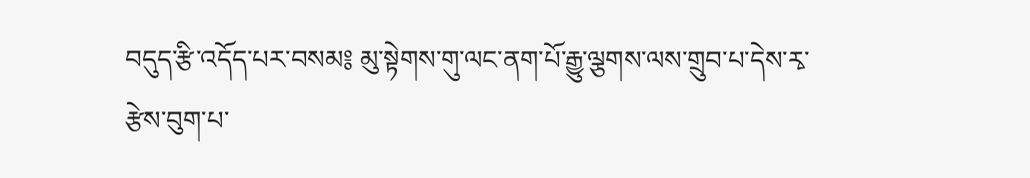བདུད་རྩི་འདོད་པར་བསམ༔ མུ་སྟེགས་གུ་ལང་ནག་པོ་རྒྱུ་ལྕགས་ལས་གྲུབ་པ་དེས་རྭ་རྩེས་བུག་པ་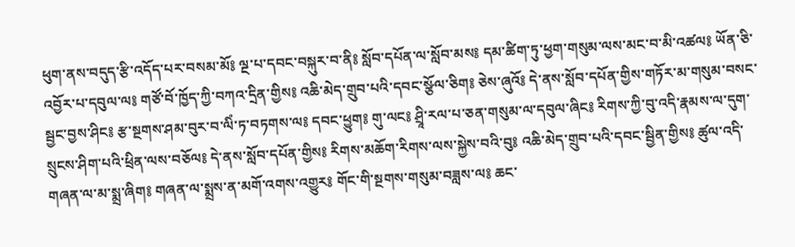ཕུག་ནས་བདུད་རྩི་འདོད་པར་བསམ་མོ༔ ལྔ་པ་དབང་བསྐུར་བ་ནི༔ སློབ་དཔོན་ལ་སློབ་མས༔ དམ་ཚིག་ཏུ་ཕྱག་གསུམ་ལས་མང་བ་མི་འཚལ༔ ཡོན་ཅི་འབྱོར་པ་དབུལ་ལ༔ གཙོ་བོ་ཁྱོད་ཀྱི་བཀའ་དྲིན་གྱིས༔ འཆི་མེད་གྲུབ་པའི་དབང་སྩོལ་ཅིག༔ ཅེས་ཞུའོ༔ དེ་ནས་སློབ་དཔོན་གྱིས་གཏོར་མ་གསུམ་བསང་སྦྱང་བྱས་ཤིང༔ རྩ་སྔགས་ཤམ་བུར་བ་ལིཾ་ཏ་བཏགས་ལ༔ དབང་ཕྱུག༔ གུ་ལང༔ ཤྲཱི་རལ་པ་ཅན་གསུམ་ལ་དབུལ་ཞིང༔ རིགས་ཀྱི་བུ་འདི་རྣམས་ལ་དུག་སྲུངས་ཤིག་པའི་ཕྲིན་ལས་བཅོལ༔ དེ་ནས་སློབ་དཔོན་གྱིས༔ རིགས་མཆོག་རིགས་ལས་སྐྱེས་བའི་བུ༔ འཆི་མེད་གྲུབ་པའི་དབང་སྦྱིན་གྱིས༔ ཚུལ་འདི་གཞན་ལ་མ་སྨྲ་ཞིག༔ གཞན་ལ་སྨྲས་ན་མགོ་འགས་འགྱུར༔ གོང་གི་སྔགས་གསུམ་བཟླས་ལ༔ ཆང་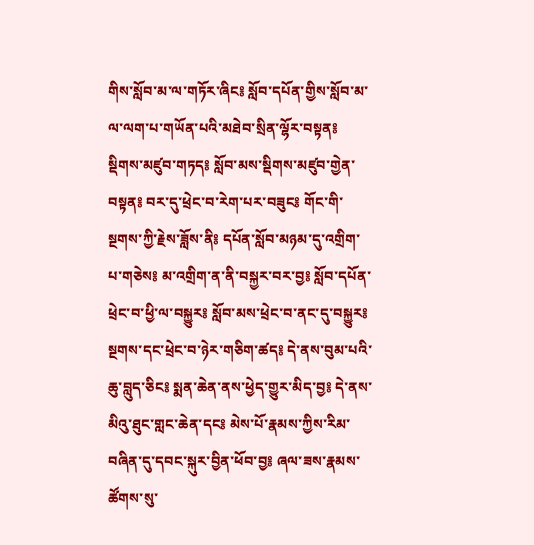གིས་སློབ་མ་ལ་གཏོར་ཞིང༔ སློབ་དཔོན་གྱིས་སློབ་མ་ལ་ལག་པ་གཡོན་པའི་མཐེབ་སྲིན་ལྷོར་བསྟན༔ སྡིགས་མཛུབ་གཏད༔ སློབ་མས་སྡིགས་མཛུབ་གྱེན་བསྟན༔ བར་དུ་ཕྲེང་བ་རེག་པར་བཟུང༔ གོང་གི་སྔགས་ཀྱི་རྗེས་ཟློས་ནི༔ དཔོན་སློབ་མཉམ་དུ་འགྲིག་པ་གཅེས༔ མ་འགྲིག་ན་ནི་བསྐྱར་བར་བྱ༔ སློབ་དཔོན་ཕྲེང་བ་ཕྱི་ལ་བསྐྱུར༔ སློབ་མས་ཕྲེང་བ་ནང་དུ་བསྐྱུར༔ སྔགས་དང་ཕྲེང་བ་ཉེར་གཅིག་ཚད༔ དེ་ནས་བུམ་པའི་ཆུ་བླུད་ཅིང༔ སྨན་ཆེན་ནས་ཕྱེད་གྱུར་མིད་བྱ༔ དེ་ནས་མིའུ་ཐུང་གླང་ཆེན་དང༔ མེས་པོ་རྣམས་ཀྱིས་རིམ་བཞིན་དུ་དབང་སྐུར་བྱིན་ཕོབ་བྱ༔ ཞལ་ཟས་རྣམས་ཚོགས་སུ་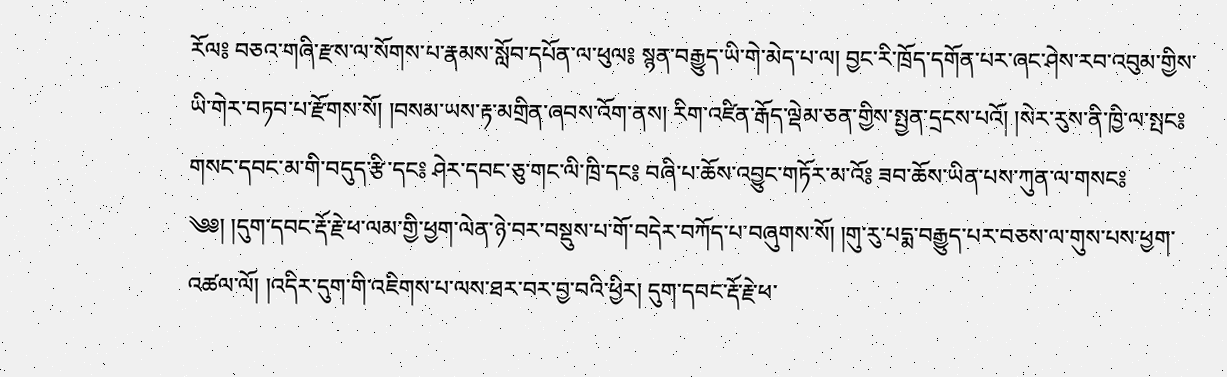རོལ༔ བཅའ་གཞི་རྫས་ལ་སོགས་པ་རྣམས་སློབ་དཔོན་ལ་ཕུལ༔ སྙན་བརྒྱུད་ཡི་གེ་མེད་པ་ལ། བྱང་རི་ཁྲོད་དགོན་པར་ཞང་ཤེས་རབ་འབུམ་གྱིས་ཡི་གེར་བཏབ་པ་རྫོགས་སོ། །བསམ་ཡས་རྟ་མགྲིན་ཞབས་འོག་ནས། རིག་འཛིན་རྒོད་ལྡེམ་ཅན་གྱིས་སྤྱན་དྲངས་པའོ། །སེར་རུས་ནི་ཁྱི་ལ་སྤང༔ གསང་དབང་མ་གི་བདུད་རྩི་དང༔ ཤེར་དབང་ཅུ་གང་ལི་ཁྲི་དང༔ བཞི་པ་ཆོས་འབྱུང་གཏོར་མ་འོ༔ ཟབ་ཆོས་ཡིན་པས་ཀུན་ལ་གསང༔ ༄༅། །དུག་དབང་རྡོ་རྗེ་ཕ་ལམ་གྱི་ཕྱག་ལེན་ཉེ་བར་བསྡུས་པ་གོ་བདེར་བཀོད་པ་བཞུགས་སོ། །གུ་རུ་པདྨ་བརྒྱུད་པར་བཅས་ལ་གུས་པས་ཕྱག་འཚལ་ལོ། །འདིར་དུག་གི་འཇིགས་པ་ལས་ཐར་བར་བྱ་བའི་ཕྱིར། དུག་དབང་རྡོ་རྗེ་ཕ་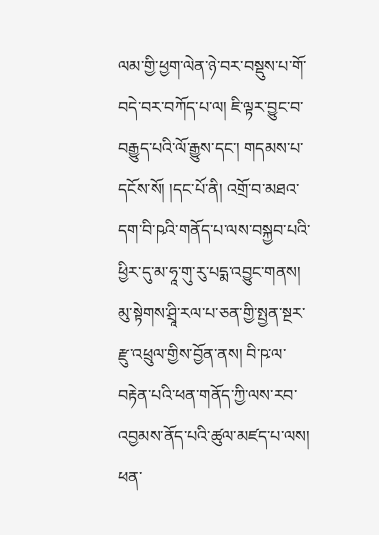ལམ་གྱི་ཕྱག་ལེན་ཉེ་བར་བསྡུས་པ་གོ་བདེ་བར་བཀོད་པ་ལ། ཇི་ལྟར་བྱུང་བ་བརྒྱུད་པའི་ལོ་རྒྱུས་དང་། གདམས་པ་དངོས་སོ། །དང་པོ་ནི། འགྲོ་བ་མཐའ་དག་བི་ཥའི་གནོད་པ་ལས་བསྐྱབ་པའི་ཕྱིར་དུ་མ་ཧཱ་གུ་རུ་པདྨ་འབྱུང་གནས། མུ་སྟེགས་ཤྲཱི་རལ་པ་ཅན་གྱི་སྤྱན་སྔར་རྫུ་འཕྲུལ་གྱིས་བྱོན་ནས། བི་ཥ་ལ་བརྟེན་པའི་ཕན་གནོད་ཀྱི་ལས་རབ་འབྱམས་ནོད་པའི་ཚུལ་མཛད་པ་ལས། ཕན་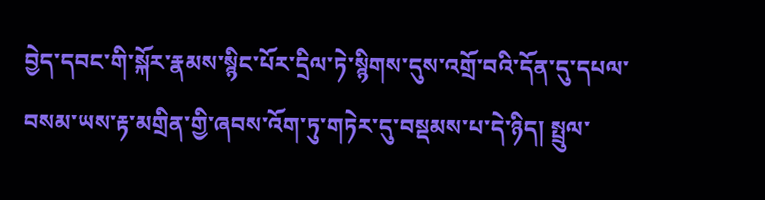བྱེད་དབང་གི་སྐོར་རྣམས་སྙིང་པོར་དྲིལ་ཏེ་སྙིགས་དུས་འགྲོ་བའི་དོན་དུ་དཔལ་བསམ་ཡས་རྟ་མགྲིན་གྱི་ཞབས་འོག་ཏུ་གཏེར་དུ་བསྡམས་པ་དེ་ཉིད། སྤྲུལ་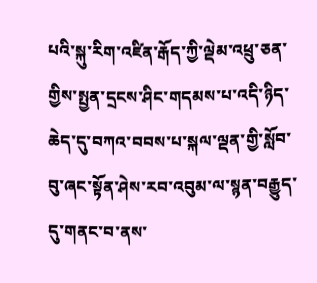པའི་སྐུ་རིག་འཛིན་རྒོད་ཀྱི་ལྡེམ་འཕྲུ་ཅན་གྱིས་སྤྱན་དྲངས་ཤིང་གདམས་པ་འདི་ཉིད་ཆེད་དུ་བཀའ་བབས་པ་སྐལ་ལྡན་གྱི་སློབ་བུ་ཞང་སྟོན་ཤེས་རབ་འབུམ་ལ་སྙན་བརྒྱུད་དུ་གནང་བ་ནས་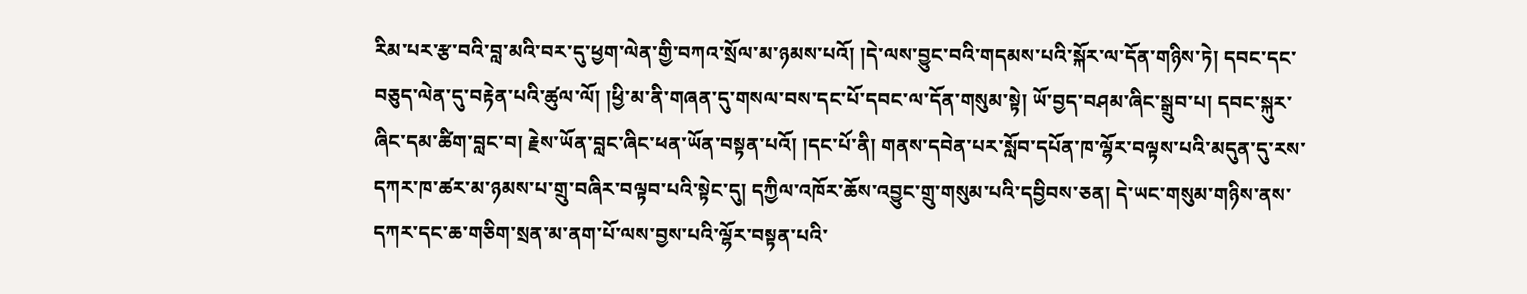རིམ་པར་རྩ་བའི་བླ་མའི་བར་དུ་ཕྱག་ལེན་གྱི་བཀའ་སྲོལ་མ་ཉམས་པའོ། །དེ་ལས་བྱུང་བའི་གདམས་པའི་སྐོར་ལ་དོན་གཉིས་ཏེ། དབང་དང་བཅུད་ལེན་དུ་བརྟེན་པའི་ཚུལ་ལོ། །ཕྱི་མ་ནི་གཞན་དུ་གསལ་བས་དང་པོ་དབང་ལ་དོན་གསུམ་སྟེ། ཡོ་བྱད་བཤམ་ཞིང་སྒྲུབ་པ། དབང་སྐུར་ཞིང་དམ་ཚིག་བླང་བ། རྗེས་ཡོན་བླང་ཞིང་ཕན་ཡོན་བསྟན་པའོ། །དང་པོ་ནི། གནས་དབེན་པར་སློབ་དཔོན་ཁ་ལྷོར་བལྟས་པའི་མདུན་དུ་རས་དཀར་ཁ་ཚར་མ་ཉམས་པ་གྲུ་བཞིར་བལྟབ་པའི་སྟེང་དུ། དཀྱིལ་འཁོར་ཆོས་འབྱུང་གྲུ་གསུམ་པའི་དབྱིབས་ཅན། དེ་ཡང་གསུམ་གཉིས་ནས་དཀར་དང་ཆ་གཅིག་སྲན་མ་ནག་པོ་ལས་བྱས་པའི་ལྷོར་བསྟན་པའི་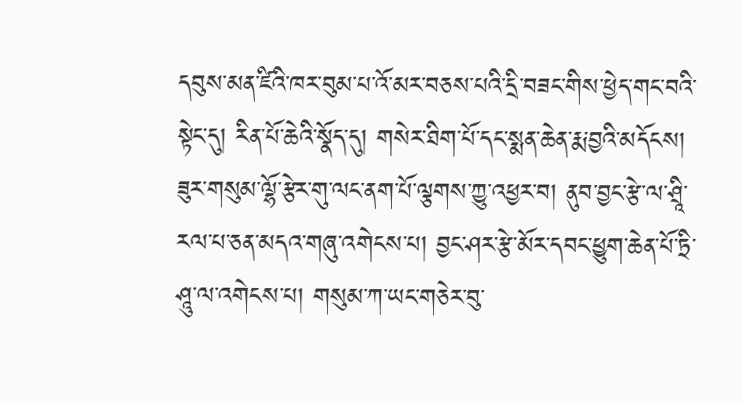དབུས་མན་ཛིའི་ཁར་བུམ་པ་འོ་མར་བཅས་པའི་དྲི་བཟང་གིས་ཕྱེད་གང་བའི་སྟེང་དུ། རིན་པོ་ཆེའི་སྣོད་དུ། གསེར་ཐིག་པོ་དང་སྨན་ཆེན་རྨ་བྱའི་མདོངས། ཟུར་གསུམ་ལྷོ་རྩེར་གུ་ལང་ནག་པོ་ལྕགས་ཀྱུ་འཕྱར་བ། ནུབ་བྱང་རྩེ་ལ་ཤྲཱི་རལ་པ་ཅན་མདའ་གཞུ་འགེངས་པ། བྱང་ཤར་རྩེ་མོར་དབང་ཕྱུག་ཆེན་པོ་ཏྲི་ཤཱུ་ལ་འགེངས་པ། གསུམ་ཀ་ཡང་གཅེར་བུ་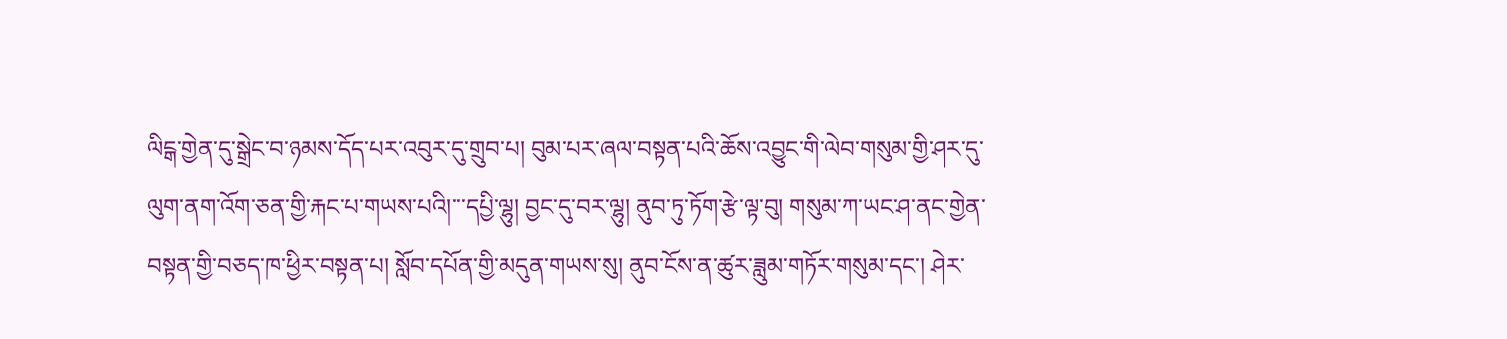ལིངྒ་གྱེན་དུ་སྒྲེང་བ་ཉམས་དོད་པར་འབུར་དུ་གྲུབ་པ། བུམ་པར་ཞལ་བསྟན་པའི་ཆོས་འབྱུང་གི་ལེབ་གསུམ་གྱི་ཤར་དུ་ལུག་ནག་འོག་ཅན་གྱི་རྐང་པ་གཡས་པའི།་་་དཔྱི་ལྷུ། བྱང་དུ་བར་ལྷུ། ནུབ་ཏུ་ཏོག་རྩེ་ལྟ་བུ། གསུམ་ཀ་ཡང་ཤ་ནང་གྱེན་བསྟན་གྱི་བཅད་ཁ་ཕྱིར་བསྟན་པ། སློབ་དཔོན་གྱི་མདུན་གཡས་སུ། ནུབ་ངོས་ན་ཚུར་ཟླུམ་གཏོར་གསུམ་དང་། ཤེར་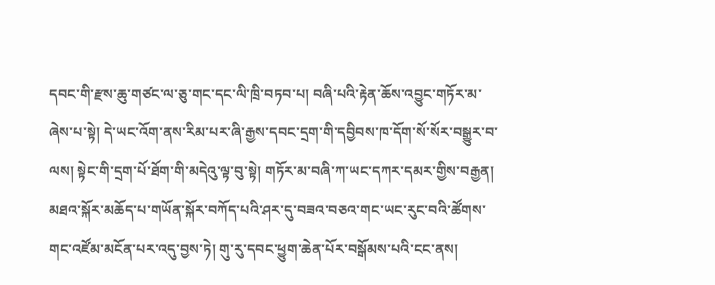དབང་གི་རྫས་ཆུ་གཙང་ལ་ཅུ་གང་དང་ལི་ཁྲི་བཏབ་པ། བཞི་པའི་རྟེན་ཆོས་འབྱུང་གཏོར་མ་ཞེས་པ་སྟེ། དེ་ཡང་འོག་ནས་རིམ་པར་ཞི་རྒྱས་དབང་དྲག་གི་དབྱིབས་ཁ་དོག་སོ་སོར་བསྒྱུར་བ་ལས། སྟེང་གི་དྲག་པོ་ཐོག་གི་མདེའུ་ལྟ་བུ་སྟེ། གཏོར་མ་བཞི་ཀ་ཡང་དཀར་དམར་གྱིས་བརྒྱན། མཐའ་སྐོར་མཆོད་པ་གཡོན་སྐོར་བཀོད་པའི་ཤར་དུ་བཟའ་བཅའ་གང་ཡང་རུང་བའི་ཚོགས་ གང་འཛོམ་མངོན་པར་འདུ་བྱས་ཏེ། གུ་རུ་དབང་ཕྱུག་ཆེན་པོར་བསྒོམས་པའི་ངང་ནས།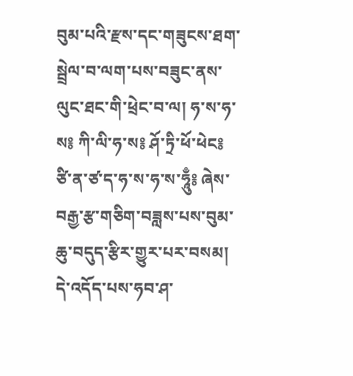བུམ་པའི་རྫས་དང་གཟུངས་ཐག་སྦྲེལ་བ་ལག་པས་བཟུང་ནས་ལུང་ཐང་གི་ཕྲེང་བ་ལ། ཧ་ས་ཧ་ས༔ ཀི་ལི་ཧ་ས༔ ཤོ་ཏྲི་ཕོ་ཕེང༔ ཙི་ན་ཙ་ད་ཧ་ས་ཧ་ས་ཧཱུྃ༔ ཞེས་བརྒྱ་རྩ་གཅིག་བཟླས་པས་བུམ་ཆུ་བདུད་རྩིར་གྱུར་པར་བསམ། དེ་འདོད་པས་ཧབ་ཤ་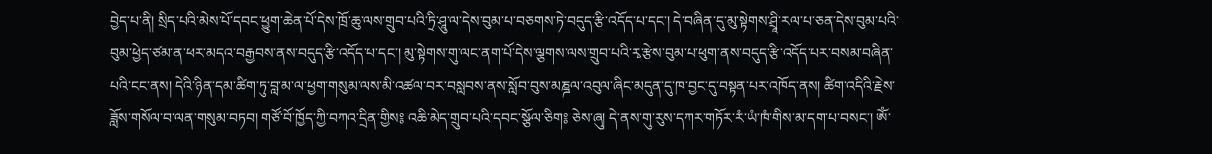བྱེད་པ་ནི། སྲིད་པའི་མེས་པོ་དབང་ཕྱུག་ཆེན་པོ་དེས་ཁྲོ་ཆུ་ལས་གྲུབ་པའི་ཏྲི་ཤཱུ་ལ་དེས་བུམ་པ་བཅགས་ཏེ་བདུད་རྩི་འདོད་པ་དང་། དེ་བཞིན་དུ་མུ་སྟེགས་ཤྲཱི་རལ་པ་ཅན་དེས་བུམ་པའི་བུམ་ཕྱེད་ཙམ་ན་ཕར་མདའ་བརྒྱབས་ནས་བདུད་རྩི་འདོད་པ་དང་། མུ་སྟེགས་གུ་ལང་ནག་པོ་དེས་ལྕགས་ལས་གྲུབ་པའི་རྭ་རྩེས་བུམ་པ་ཕུག་ནས་བདུད་རྩི་འདོད་པར་བསམ་བཞིན་པའི་ངང་ནས། དེའི་ཉིན་དམ་ཚིག་ཏུ་བླ་མ་ལ་ཕྱག་གསུམ་ལས་མི་འཚལ་བར་བསླབས་ནས་སློབ་བུས་མཎྜལ་འབུལ་ཞིང་མདུན་དུ་ཁ་བྱང་དུ་བསྟན་པར་འཁོད་ནས། ཚིག་འདིའི་རྗེས་ཟློས་གསོལ་བ་ལན་གསུམ་བཏབ། གཙོ་བོ་ཁྱོད་ཀྱི་བཀའ་དྲིན་གྱིས༔ འཆི་མེད་གྲུབ་པའི་དབང་སྩོལ་ཅིག༔ ཅེས་ཞུ། དེ་ནས་གུ་རུས་དཀར་གཏོར་རཾ་ཡཾ་ཁཾ་གིས་མ་དག་པ་བསང་། ཨོཾ་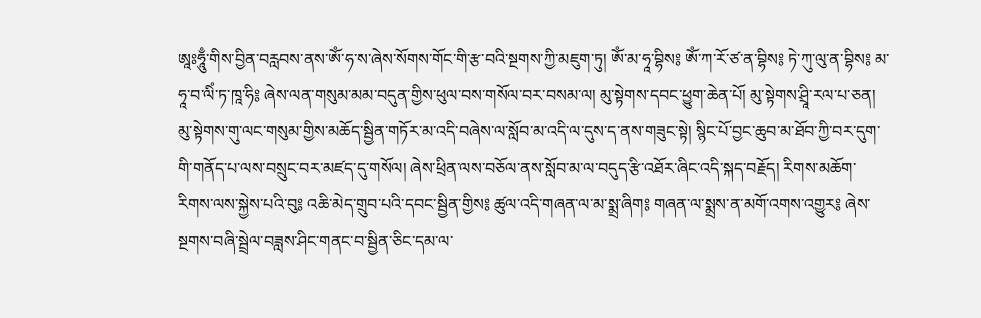ཨཱཿཧཱུྃ་གིས་བྱིན་བརླབས་ནས་ཨོཾ་ཧ་ས་ཞེས་སོགས་གོང་གི་རྩ་བའི་སྔགས་ཀྱི་མཇུག་ཏུ། ཨོཾ་མ་ཧཱ་བྷིས༔ ཨོཾ་ཀ་རོ་ཙ་ན་བྷིས༔ ཏེ་ཀུ་ལུ་ན་བྷིས༔ མ་ཧཱ་བ་ལིཾ་ཏ་ཁཱ་ཧི༔ ཞེས་ལན་གསུམ་མམ་བདུན་གྱིས་ཕུལ་བས་གསོལ་བར་བསམ་ལ། མུ་སྟེགས་དབང་ཕྱུག་ཆེན་པོ། མུ་སྟེགས་ཤྲཱི་རལ་པ་ཅན། མུ་སྟེགས་གུ་ལང་གསུམ་གྱིས་མཆོད་སྦྱིན་གཏོར་མ་འདི་བཞེས་ལ་སློབ་མ་འདི་ལ་དུས་ད་ནས་གཟུང་སྟེ། སྙིང་པོ་བྱང་ཆུབ་མ་ཐོབ་ཀྱི་བར་དུག་གི་གནོད་པ་ལས་བསྲུང་བར་མཛད་དུ་གསོལ། ཞེས་ཕྲིན་ལས་བཅོལ་ནས་སློབ་མ་ལ་བདུད་རྩི་འཐོར་ཞིང་འདི་སྐད་བརྗོད། རིགས་མཆོག་རིགས་ལས་སྐྱེས་པའི་བུ༔ འཆི་མེད་གྲུབ་པའི་དབང་སྦྱིན་གྱིས༔ ཚུལ་འདི་གཞན་ལ་མ་སྨྲ་ཞིག༔ གཞན་ལ་སྨྲས་ན་མགོ་འགས་འགྱུར༔ ཞེས་སྔགས་བཞི་སྦྲེལ་བཟླས་ཤིང་གནང་བ་སྦྱིན་ཅིང་དམ་ལ་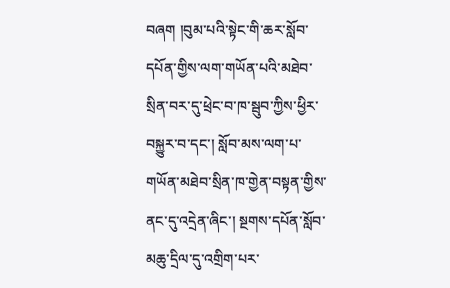བཞག །བུམ་པའི་སྟེང་གི་ཆར་སློབ་དཔོན་གྱིས་ལག་གཡོན་པའི་མཐེབ་སྲིན་བར་དུ་ཕྲེང་བ་ཁ་སྦུབ་ཀྱིས་ཕྱིར་བསྐྱུར་བ་དང་། སློབ་མས་ལག་པ་གཡོན་མཐེབ་སྲིན་ཁ་གྱེན་བསྟན་གྱིས་ནང་དུ་འདྲེན་ཞིང་། སྔགས་དཔོན་སློབ་མཆུ་དྲིལ་དུ་འགྲིག་པར་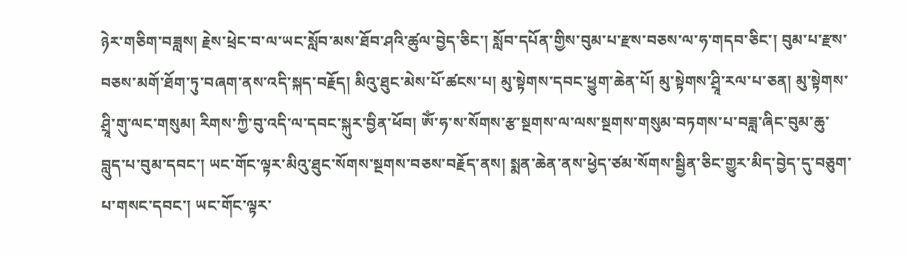ཉེར་གཅིག་བཟླས། རྗེས་ཕྲེང་བ་ལ་ཡང་སློབ་མས་ཐོབ་ཤའི་ཚུལ་བྱེད་ཅིང་། སློབ་དཔོན་གྱིས་བུམ་པ་རྫས་བཅས་ལ་ཧ་གདབ་ཅིང་། བུམ་པ་རྫས་བཅས་མགོ་ཐོག་ཏུ་བཞག་ནས་འདི་སྐད་བརྗོད། མིའུ་ཐུང་མེས་པོ་ཚངས་པ། མུ་སྟེགས་དབང་ཕྱུག་ཆེན་པོ། མུ་སྟེགས་ཤྲཱི་རལ་པ་ཅན། མུ་སྟེགས་ཤྲཱི་གུ་ལང་གསུམ། རིགས་ཀྱི་བུ་འདི་ལ་དབང་སྐུར་བྱིན་ཕོབ། ཨོཾ་ཧ་ས་སོགས་རྩ་སྔགས་ལ་ལས་སྔགས་གསུམ་བཏགས་པ་བཟླ་ཞིང་བུམ་ཆུ་བླུད་པ་བུམ་དབང་། ཡང་གོང་ལྟར་མིའུ་ཐུང་སོགས་སྔགས་བཅས་བརྗོད་ནས། སྨན་ཆེན་ནས་ཕྱེད་ཙམ་སོགས་སྦྱིན་ཅིང་གྱུར་མིད་བྱེད་དུ་བཅུག་པ་གསང་དབང་། ཡང་གོང་ལྟར་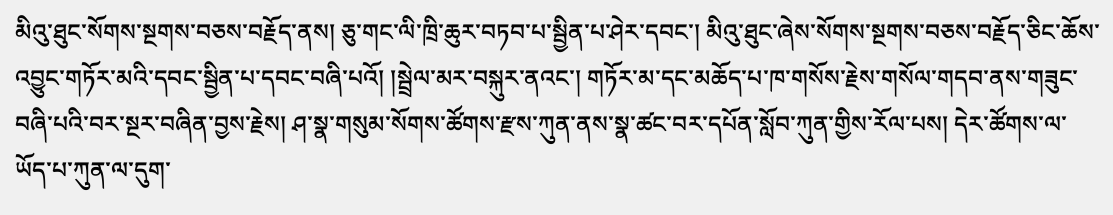མིའུ་ཐུང་སོགས་སྔགས་བཅས་བརྗོད་ནས། ཅུ་གང་ལི་ཁྲི་ཆུར་བཏབ་པ་སྦྱིན་པ་ཤེར་དབང་། མིའུ་ཐུང་ཞེས་སོགས་སྔགས་བཅས་བརྗོད་ཅིང་ཆོས་འབྱུང་གཏོར་མའི་དབང་སྦྱིན་པ་དབང་བཞི་པའོ། །སྦྲེལ་མར་བསྐུར་ནའང་། གཏོར་མ་དང་མཆོད་པ་ཁ་གསོས་རྗེས་གསོལ་གདབ་ནས་གཟུང་བཞི་པའི་བར་སྔར་བཞིན་བྱས་རྗེས། ཤ་སྣ་གསུམ་སོགས་ཚོགས་རྫས་ཀུན་ནས་སྣ་ཚང་བར་དཔོན་སློབ་ཀུན་གྱིས་རོལ་པས། དེར་ཚོགས་ལ་ཡོད་པ་ཀུན་ལ་དུག་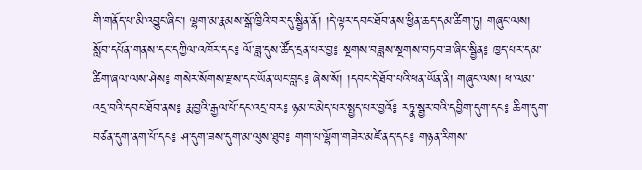གི་གནོད་པ་མི་འབྱུང་ཞིང་། ལྷག་མ་རྣམས་སྒོ་ཁྱིའི་བར་དུ་སྦྱིན་ནོ། །དེ་ལྟར་དབང་ཐོབ་ནས་ཕྱིན་ཆད་དམ་ཚིག་ཏུ། གཞུང་ལས། སློབ་དཔོན་གནས་དང་དཀྱིལ་འཁོར་དང༔ ལོ་ཟླ་དུས་ཚོད་དྲན་པར་བྱ༔ སྔགས་བཟླས་སྔགས་བཏབ་ཟ་ཞིང་སྦྱིན༔ ཁྱད་པར་དམ་ཚིག་ཞལ་ལས་ཤེས༔ གསེར་སོགས་རྫས་དང་ཡོན་ཡང་བླང༔ ཞེས་སོ། །དབང་དེ་ཐོབ་པའི་ཕན་ཡོན་ནི། གཞུང་ལས། ཕ་ལམ་འདྲ་བའི་དབང་ཐོབ་ནས༔ རྨ་བྱའི་རྒྱལ་པོ་དང་འདྲ་བར༔ ཉམ་ང་མེད་པར་སྤྱད་པར་བྱའོ༔ རཏྣ་སྦྱར་བའི་དབྱིག་དུག་དང༔ ཆིག་དུག་བཙན་དུག་ནག་པོ་དང༔ ཤ་དུག་ཟས་དུག་མ་ལུས་ཐུབ༔ གག་པ་ལྷོག་གཟེར་མཛེ་ནད་དང༔ གཉན་རིགས་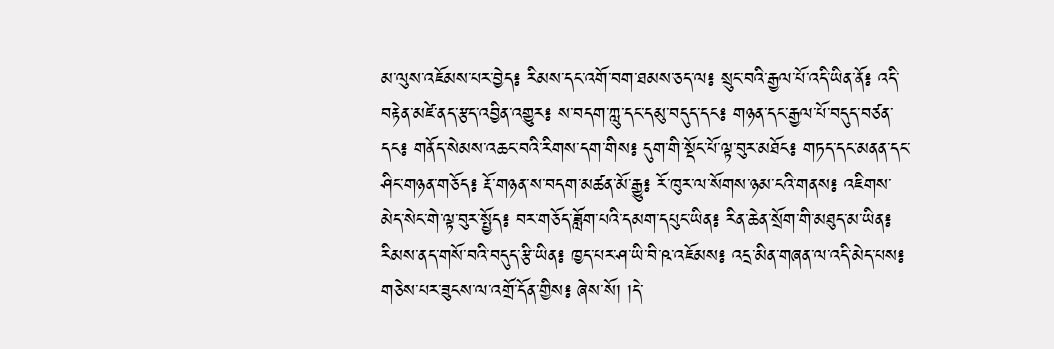མ་ལུས་འཇོམས་པར་བྱེད༔ རིམས་དང་འགོ་བག་ཐམས་ཅད་ལ༔ སྲུང་བའི་རྒྱལ་པོ་འདི་ཡིན་ནོ༔ འདི་བརྟེན་མཛེ་ནད་རྩད་འབྱིན་འགྱུར༔ ས་བདག་ཀླུ་དང་དམུ་བདུད་དང༔ གཉན་དང་རྒྱལ་པོ་བདུད་བཙན་དང༔ གནོད་སེམས་འཆང་བའི་རིགས་དག་གིས༔ དུག་གི་སྡོང་པོ་ལྟ་བུར་མཐོང༔ གཏད་དང་མནན་དང་ཤིང་གཉན་གཅོད༔ རྡོ་གཉན་ས་བདག་མཚན་མོ་རྒྱུ༔ རོ་ཁུར་ལ་སོགས་ཉམ་ངའི་གནས༔ འཇིགས་མེད་སེང་གེ་ལྟ་བུར་སྤྱོད༔ བར་གཅོད་ཟློག་པའི་དམག་དཔུང་ཡིན༔ རིན་ཆེན་སྲོག་གི་མཐུད་མ་ཡིན༔ རིམས་ནད་གསོ་བའི་བདུད་རྩི་ཡིན༔ ཁྱད་པར་ཤ་ཡི་བི་ཥ་འཇོམས༔ འདྲ་མིན་གཞན་ལ་འདི་མེད་པས༔ གཅེས་པར་ཟུངས་ལ་འགྲོ་དོན་གྱིས༔ ཞེས་སོ། །དེ་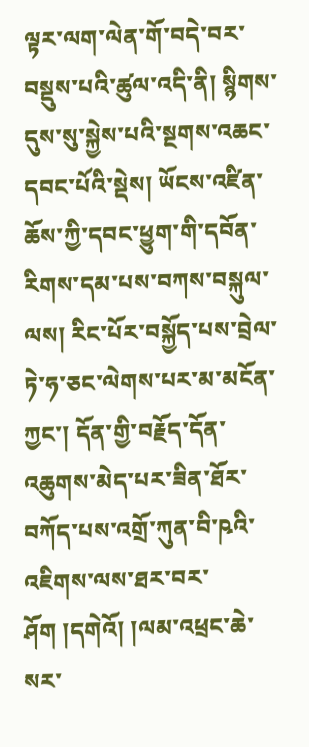ལྟར་ལག་ལེན་གོ་བདེ་བར་བསྡུས་པའི་ཚུལ་འདི་ནི། སྙིགས་དུས་སུ་སྐྱེས་པའི་སྔགས་འཆང་དབང་པོའི་སྡེས། ཡོངས་འཛིན་ཆོས་ཀྱི་དབང་ཕྱུག་གི་དབོན་རིགས་དམ་པས་བཀས་བསྐུལ་ལས། རིང་པོར་བསྐྱོད་པས་བྲེལ་ཏེ་ཧ་ཅང་ལེགས་པར་མ་མངོན་ཀྱང་། དོན་གྱི་བརྗོད་དོན་འཆུགས་མེད་པར་ཟིན་ཐོར་བཀོད་པས་འགྲོ་ཀུན་བི་ཥའི་འཇིགས་ལས་ཐར་བར་ཤོག །དགེའོ། །ལམ་འཕྲང་ཆེ་སར་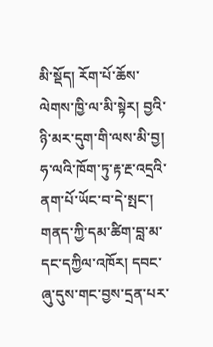མི་སྡོད། རོག་པོ་ཆོས་ལེགས་ཁྱི་ལ་མི་སྟེར། བྱའི་ཉི་མར་དུག་གི་ལས་མི་བྱ། ཧ་ལའི་ཁོག་ཏུ་རྟ་རྔ་འདྲའི་ནག་པོ་ཡོང་བ་དེ་སྤང་། གནད་ཀྱི་དམ་ཚིག་བླ་མ་དང་དཀྱིལ་འཁོར། དབང་ཞུ་དུས་གང་བྱས་དྲན་པར་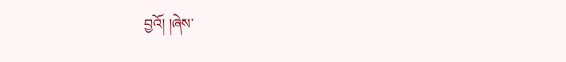བྱའོ། །ཞེས་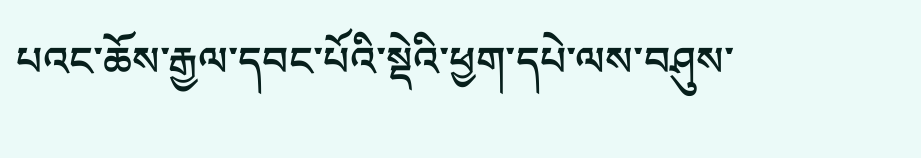པའང་ཆོས་རྒྱལ་དབང་པོའི་སྡེའི་ཕྱག་དཔེ་ལས་བཤུས་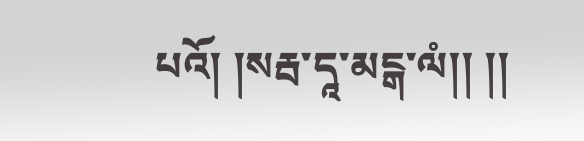པའོ། །སརྦ་དཱ་མངྒ་ལཾ།། །།